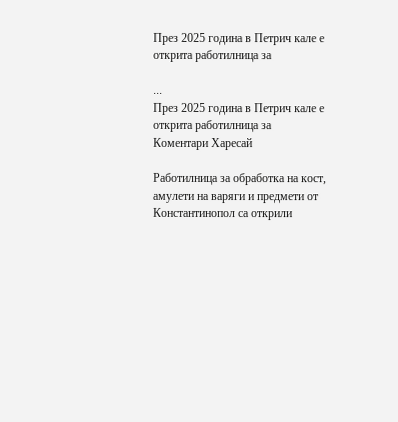През 2025 година в Петрич кале е открита работилница за

...
През 2025 година в Петрич кале е открита работилница за
Коментари Харесай

Работилница за обработка на кост, амулети на варяги и предмети от Константинопол са открили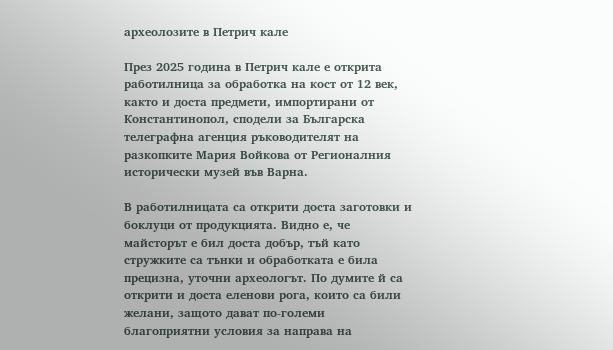археолозите в Петрич кале

През 2025 година в Петрич кале е открита работилница за обработка на кост от 12 век, както и доста предмети, импортирани от Константинопол, сподели за Българска телеграфна агенция ръководителят на разкопките Мария Войкова от Регионалния исторически музей във Варна.

В работилницата са открити доста заготовки и боклуци от продукцията. Видно е, че майсторът е бил доста добър, тъй като стружките са тънки и обработката е била прецизна, уточни археологът. По думите й са открити и доста еленови рога, които са били желани, защото дават по-големи благоприятни условия за направа на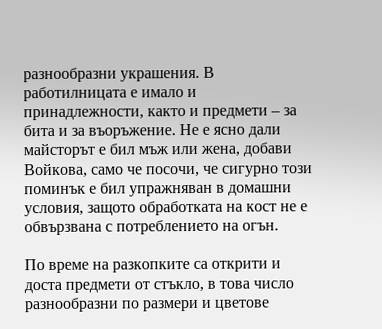разнообразни украшения. В работилницата е имало и принадлежности, както и предмети – за бита и за въоръжение. Не е ясно дали майсторът е бил мъж или жена, добави Войкова, само че посочи, че сигурно този поминък е бил упражняван в домашни условия, защото обработката на кост не е обвързвана с потреблението на огън.

По време на разкопките са открити и доста предмети от стъкло, в това число разнообразни по размери и цветове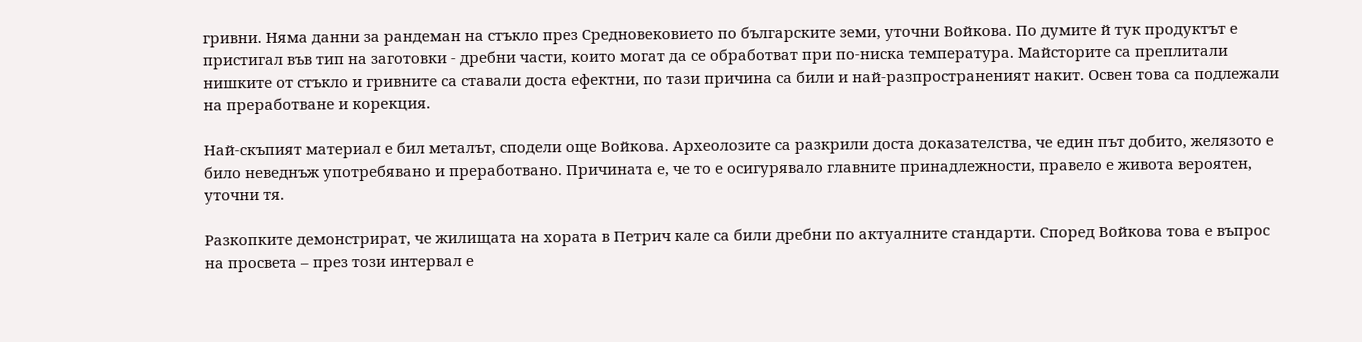гривни. Няма данни за рандеман на стъкло през Средновековието по българските земи, уточни Войкова. По думите й тук продуктът е пристигал във тип на заготовки - дребни части, които могат да се обработват при по-ниска температура. Майсторите са преплитали нишките от стъкло и гривните са ставали доста ефектни, по тази причина са били и най-разпространеният накит. Освен това са подлежали на преработване и корекция.

Най-скъпият материал е бил металът, сподели още Войкова. Археолозите са разкрили доста доказателства, че един път добито, желязото е било неведнъж употребявано и преработвано. Причината е, че то е осигурявало главните принадлежности, правело е живота вероятен, уточни тя.

Разкопките демонстрират, че жилищата на хората в Петрич кале са били дребни по актуалните стандарти. Според Войкова това е въпрос на просвета – през този интервал е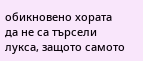обикновено хората да не са търсели лукса, защото самото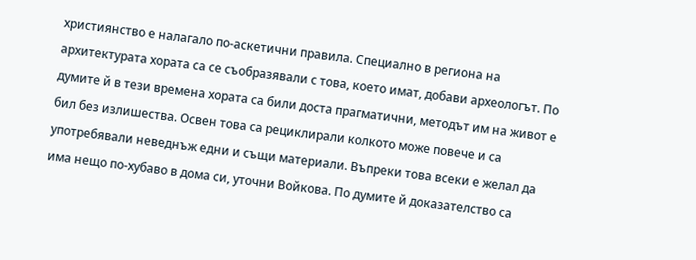християнство е налагало по-аскетични правила. Специално в региона на архитектурата хората са се съобразявали с това, което имат, добави археологът. По думите й в тези времена хората са били доста прагматични, методът им на живот е бил без излишества. Освен това са рециклирали колкото може повече и са употребявали неведнъж едни и същи материали. Въпреки това всеки е желал да има нещо по-хубаво в дома си, уточни Войкова. По думите й доказателство са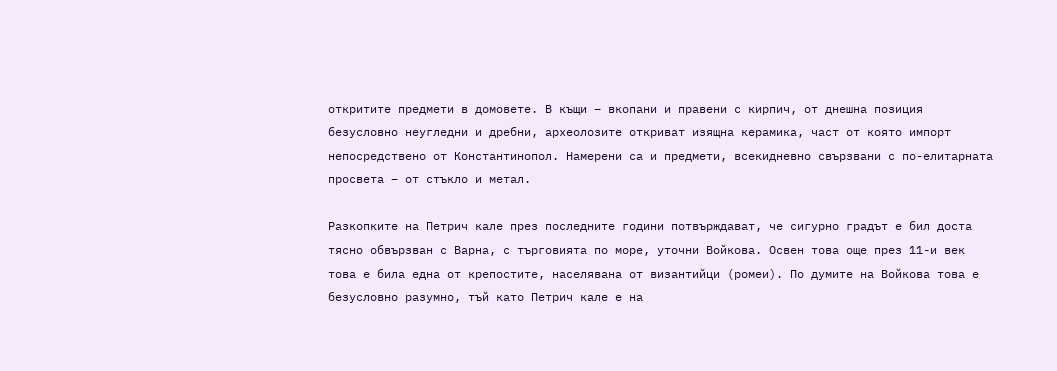откритите предмети в домовете. В къщи – вкопани и правени с кирпич, от днешна позиция безусловно неугледни и дребни, археолозите откриват изящна керамика, част от която импорт непосредствено от Константинопол. Намерени са и предмети, всекидневно свързвани с по-елитарната просвета – от стъкло и метал.

Разкопките на Петрич кале през последните години потвърждават, че сигурно градът е бил доста тясно обвързван с Варна, с търговията по море, уточни Войкова. Освен това още през 11-и век това е била една от крепостите, населявана от византийци (ромеи). По думите на Войкова това е безусловно разумно, тъй като Петрич кале е на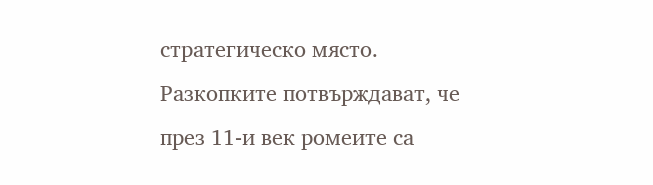стратегическо място. Разкопките потвърждават, че през 11-и век ромеите са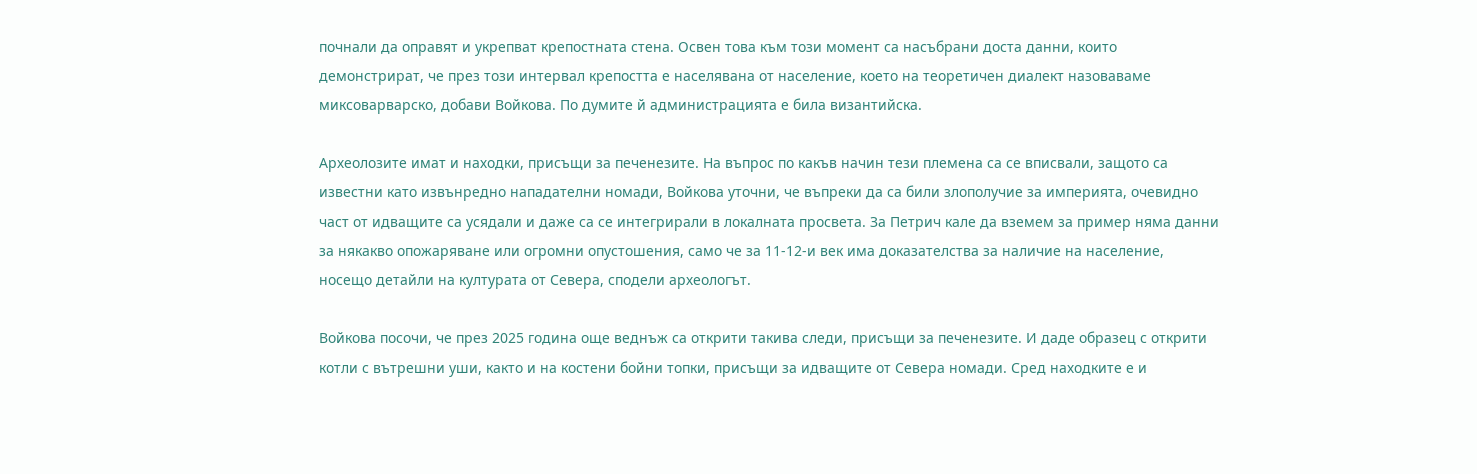почнали да оправят и укрепват крепостната стена. Освен това към този момент са насъбрани доста данни, които демонстрират, че през този интервал крепостта е населявана от население, което на теоретичен диалект назоваваме миксоварварско, добави Войкова. По думите й администрацията е била византийска.

Археолозите имат и находки, присъщи за печенезите. На въпрос по какъв начин тези племена са се вписвали, защото са известни като извънредно нападателни номади, Войкова уточни, че въпреки да са били злополучие за империята, очевидно част от идващите са усядали и даже са се интегрирали в локалната просвета. За Петрич кале да вземем за пример няма данни за някакво опожаряване или огромни опустошения, само че за 11-12-и век има доказателства за наличие на население, носещо детайли на културата от Севера, сподели археологът.

Войкова посочи, че през 2025 година още веднъж са открити такива следи, присъщи за печенезите. И даде образец с открити котли с вътрешни уши, както и на костени бойни топки, присъщи за идващите от Севера номади. Сред находките е и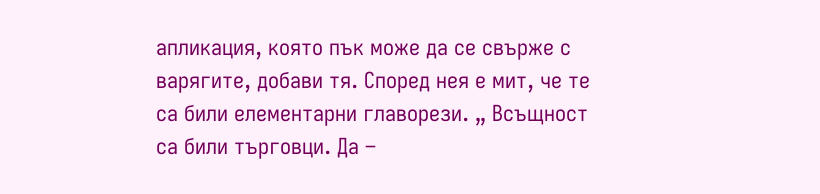апликация, която пък може да се свърже с варягите, добави тя. Според нея е мит, че те са били елементарни главорези. „ Всъщност са били търговци. Да –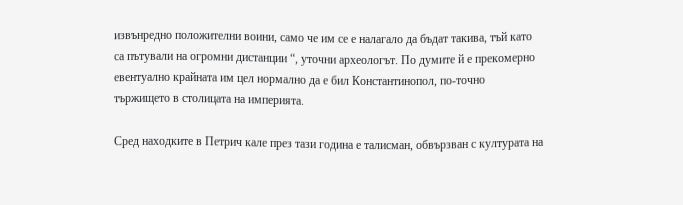извънредно положителни воини, само че им се е налагало да бъдат такива, тъй като са пътували на огромни дистанции “, уточни археологът. По думите й е прекомерно евентуално крайната им цел нормално да е бил Константинопол, по-точно тържището в столицата на империята.

Сред находките в Петрич кале през тази година е талисман, обвързван с културата на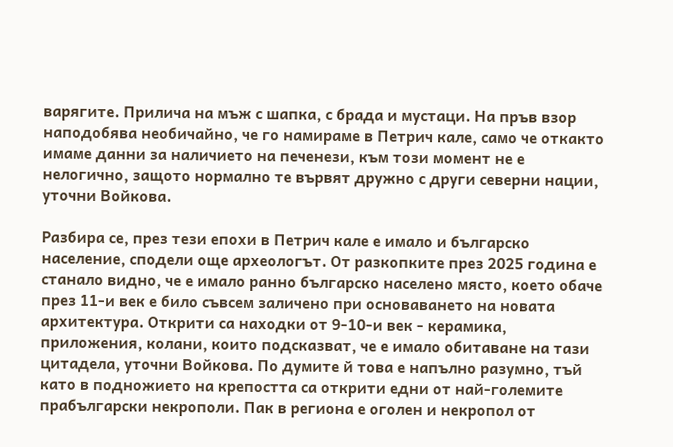варягите. Прилича на мъж с шапка, с брада и мустаци. На пръв взор наподобява необичайно, че го намираме в Петрич кале, само че откакто имаме данни за наличието на печенези, към този момент не е нелогично, защото нормално те вървят дружно с други северни нации, уточни Войкова.

Разбира се, през тези епохи в Петрич кале е имало и българско население, сподели още археологът. От разкопките през 2025 година е станало видно, че е имало ранно българско населено място, което обаче през 11-и век е било съвсем заличено при основаването на новата архитектура. Открити са находки от 9-10-и век - керамика, приложения, колани, които подсказват, че е имало обитаване на тази цитадела, уточни Войкова. По думите й това е напълно разумно, тъй като в подножието на крепостта са открити едни от най-големите прабългарски некрополи. Пак в региона е оголен и некропол от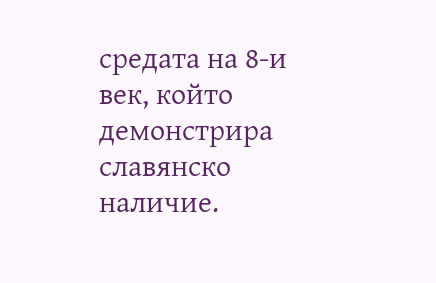средата на 8-и век, който демонстрира славянско наличие.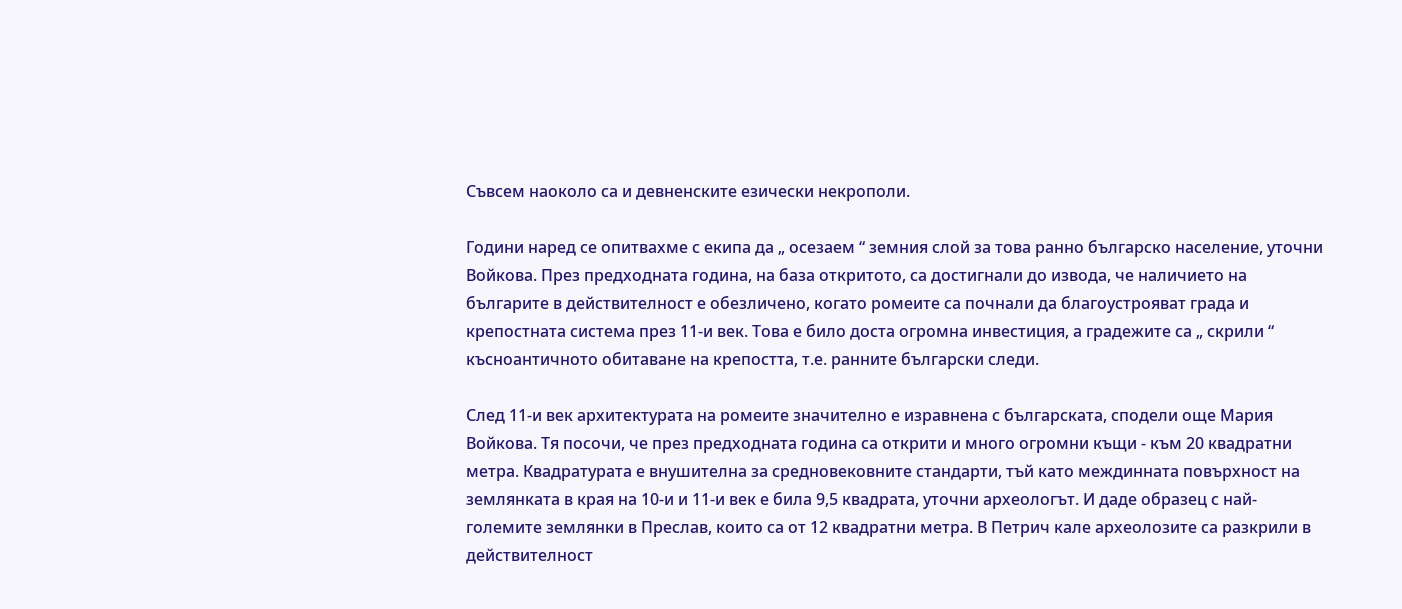Съвсем наоколо са и девненските езически некрополи.

Години наред се опитвахме с екипа да „ осезаем “ земния слой за това ранно българско население, уточни Войкова. През предходната година, на база откритото, са достигнали до извода, че наличието на българите в действителност е обезличено, когато ромеите са почнали да благоустрояват града и крепостната система през 11-и век. Това е било доста огромна инвестиция, а градежите са „ скрили “ късноантичното обитаване на крепостта, т.е. ранните български следи.

След 11-и век архитектурата на ромеите значително е изравнена с българската, сподели още Мария Войкова. Тя посочи, че през предходната година са открити и много огромни къщи - към 20 квадратни метра. Квадратурата е внушителна за средновековните стандарти, тъй като междинната повърхност на землянката в края на 10-и и 11-и век е била 9,5 квадрата, уточни археологът. И даде образец с най-големите землянки в Преслав, които са от 12 квадратни метра. В Петрич кале археолозите са разкрили в действителност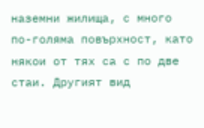наземни жилища, с много по-голяма повърхност, като някои от тях са с по две стаи. Другият вид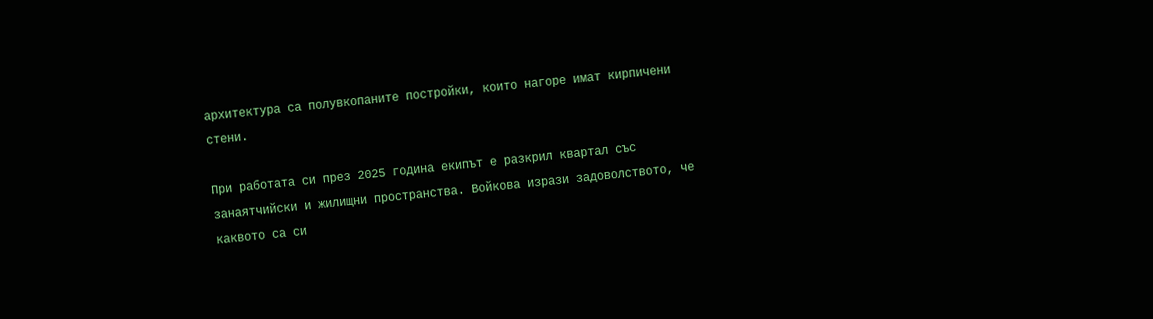архитектура са полувкопаните постройки, които нагоре имат кирпичени стени.

При работата си през 2025 година екипът е разкрил квартал със занаятчийски и жилищни пространства. Войкова изрази задоволството, че каквото са си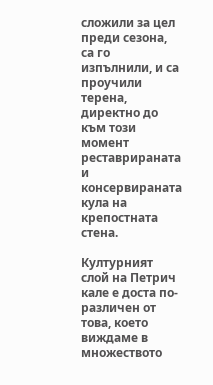сложили за цел преди сезона, са го изпълнили, и са проучили терена, директно до към този момент реставрираната и консервираната кула на крепостната стена.

Културният слой на Петрич кале е доста по-различен от това, което виждаме в множеството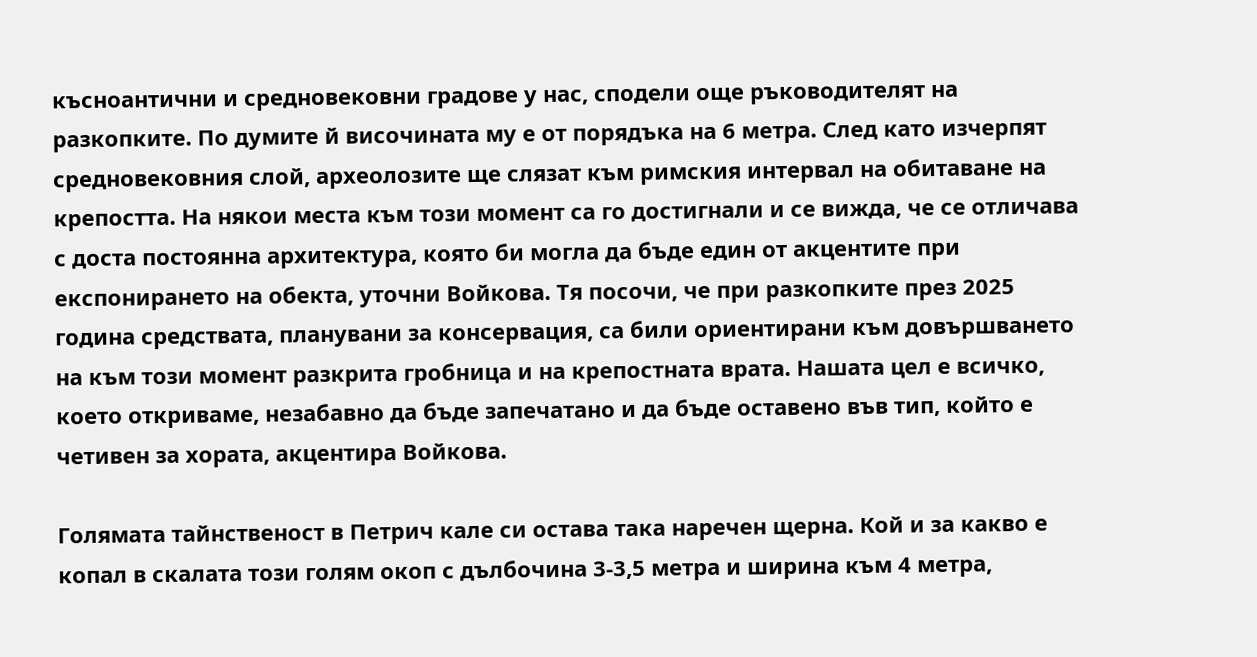късноантични и средновековни градове у нас, сподели още ръководителят на разкопките. По думите й височината му е от порядъка на 6 метра. След като изчерпят средновековния слой, археолозите ще слязат към римския интервал на обитаване на крепостта. На някои места към този момент са го достигнали и се вижда, че се отличава с доста постоянна архитектура, която би могла да бъде един от акцентите при експонирането на обекта, уточни Войкова. Тя посочи, че при разкопките през 2025 година средствата, планувани за консервация, са били ориентирани към довършването на към този момент разкрита гробница и на крепостната врата. Нашата цел е всичко, което откриваме, незабавно да бъде запечатано и да бъде оставено във тип, който е четивен за хората, акцентира Войкова.

Голямата тайнственост в Петрич кале си остава така наречен щерна. Кой и за какво е копал в скалата този голям окоп с дълбочина 3-3,5 метра и ширина към 4 метра,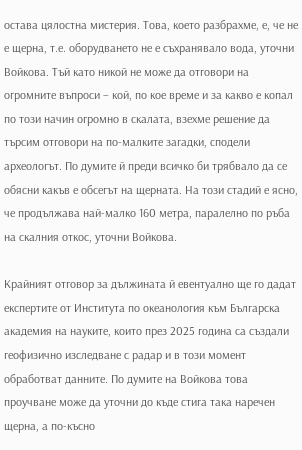остава цялостна мистерия. Това, което разбрахме, е, че не е щерна, т.е. оборудването не е съхранявало вода, уточни Войкова. Тъй като никой не може да отговори на огромните въпроси – кой, по кое време и за какво е копал по този начин огромно в скалата, взехме решение да търсим отговори на по-малките загадки, сподели археологът. По думите й преди всичко би трябвало да се обясни какъв е обсегът на щерната. На този стадий е ясно, че продължава най-малко 160 метра, паралелно по ръба на скалния откос, уточни Войкова.

Крайният отговор за дължината й евентуално ще го дадат експертите от Института по океанология към Българска академия на науките, които през 2025 година са създали геофизично изследване с радар и в този момент обработват данните. По думите на Войкова това проучване може да уточни до къде стига така наречен щерна, а по-късно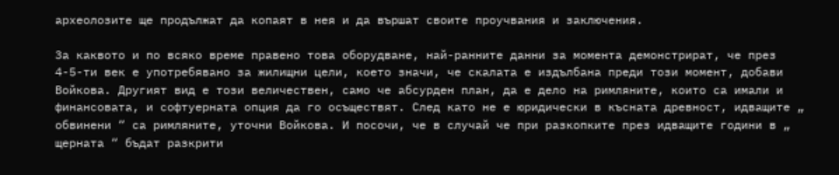археолозите ще продължат да копаят в нея и да вършат своите проучвания и заключения.

За каквото и по всяко време правено това оборудване, най-ранните данни за момента демонстрират, че през 4-5-ти век е употребявано за жилищни цели, което значи, че скалата е издълбана преди този момент, добави Войкова. Другият вид е този величествен, само че абсурден план, да е дело на римляните, които са имали и финансовата, и софтуерната опция да го осъществят. След като не е юридически в късната древност, идващите „ обвинени “ са римляните, уточни Войкова. И посочи, че в случай че при разкопките през идващите години в „ щерната “ бъдат разкрити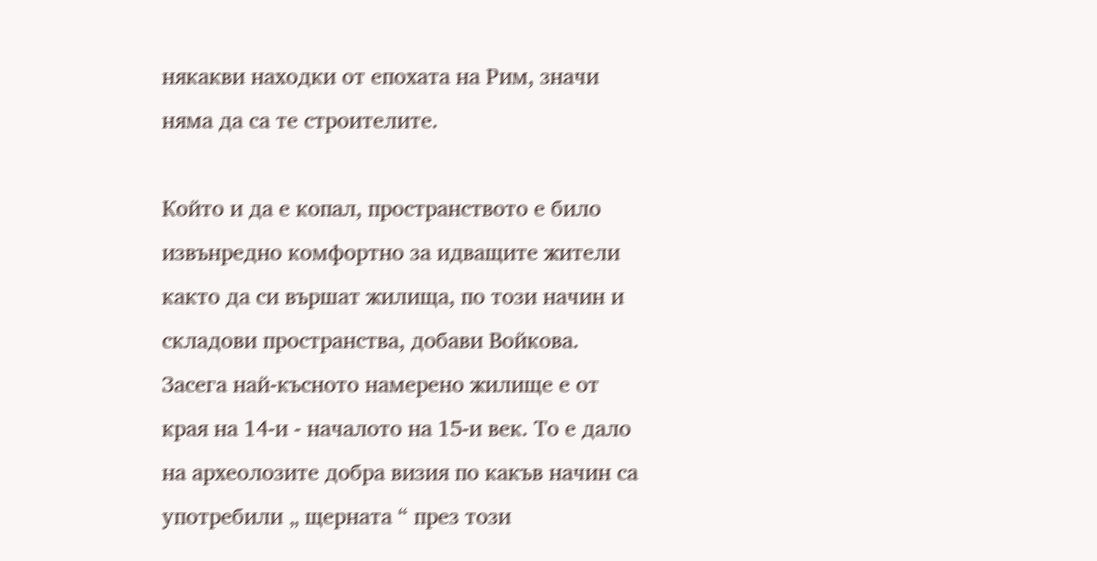някакви находки от епохата на Рим, значи няма да са те строителите.

Който и да е копал, пространството е било извънредно комфортно за идващите жители както да си вършат жилища, по този начин и складови пространства, добави Войкова. Засега най-късното намерено жилище е от края на 14-и - началото на 15-и век. То е дало на археолозите добра визия по какъв начин са употребили „ щерната “ през този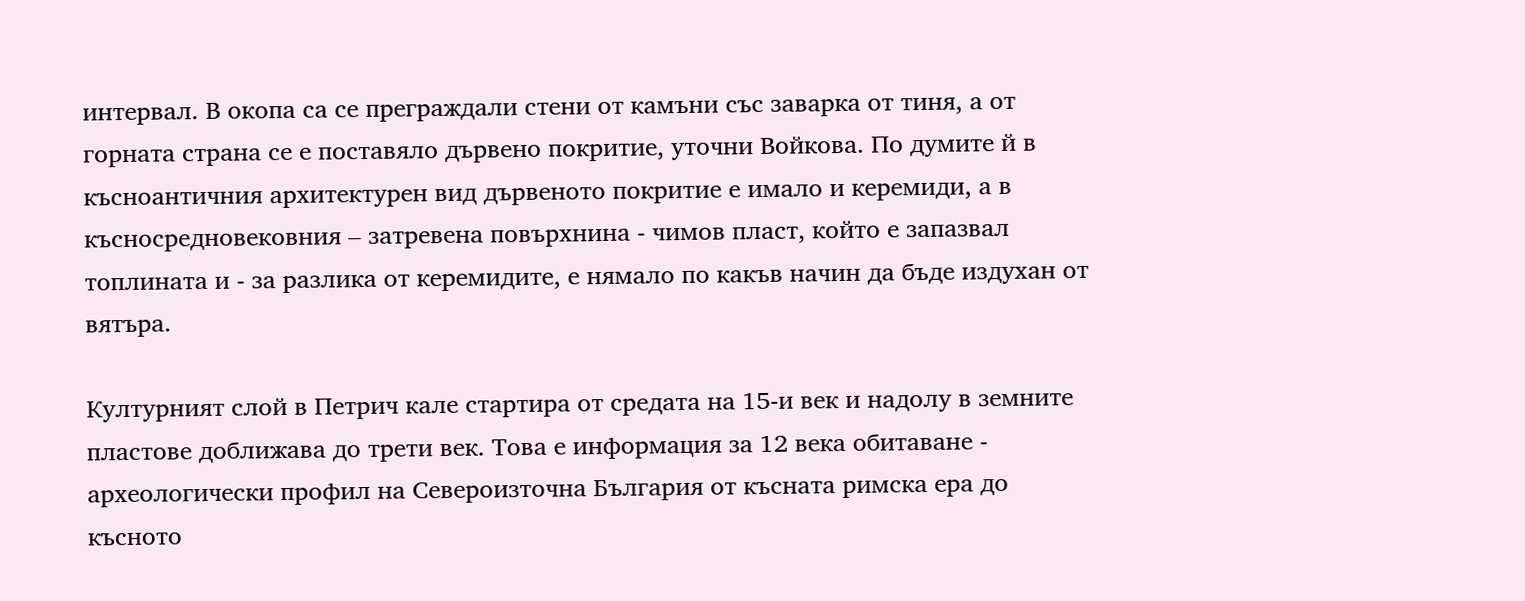интервал. В окопа са се преграждали стени от камъни със заварка от тиня, а от горната страна се е поставяло дървено покритие, уточни Войкова. По думите й в късноантичния архитектурен вид дървеното покритие е имало и керемиди, а в късносредновековния – затревена повърхнина - чимов пласт, който е запазвал топлината и - за разлика от керемидите, е нямало по какъв начин да бъде издухан от вятъра.

Културният слой в Петрич кале стартира от средата на 15-и век и надолу в земните пластове доближава до трети век. Това е информация за 12 века обитаване - археологически профил на Североизточна България от късната римска ера до късното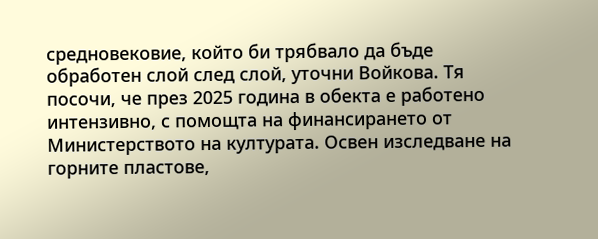средновековие, който би трябвало да бъде обработен слой след слой, уточни Войкова. Тя посочи, че през 2025 година в обекта е работено интензивно, с помощта на финансирането от Министерството на културата. Освен изследване на горните пластове,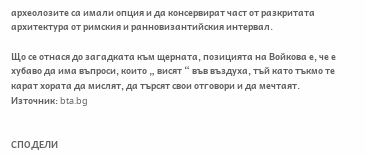археолозите са имали опция и да консервират част от разкритата архитектура от римския и ранновизантийския интервал.

Що се отнася до загадката към щерната, позицията на Войкова е, че е хубаво да има въпроси, които „ висят “ във въздуха, тъй като тъкмо те карат хората да мислят, да търсят свои отговори и да мечтаят.
Източник: bta.bg


СПОДЕЛИ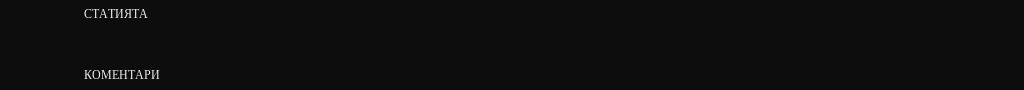СТАТИЯТА


КОМЕНТАРИ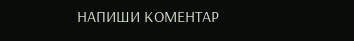НАПИШИ КОМЕНТАР